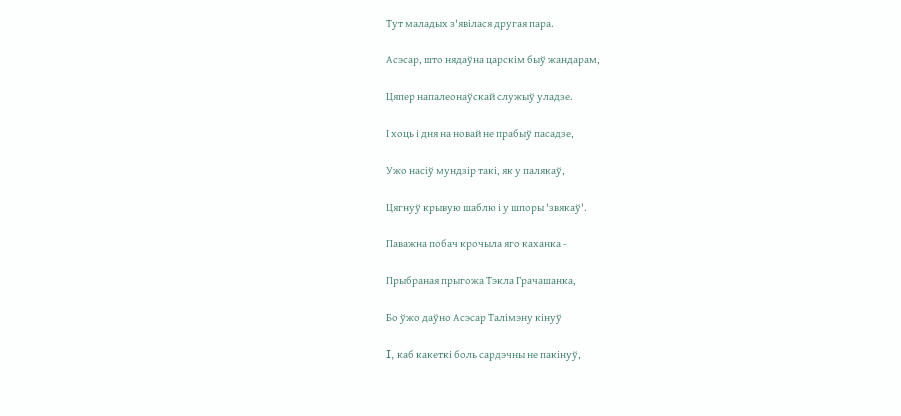Тут маладых з'явілася другая пара.

Асэсар, што нядаўна царскім быў жандарам,

Цяпер напалеонаўскай служыў уладзе.

І хоць і дня на новай не прабыў пасадзе,

Ужо насіў мундзір такі, як у палякаў,

Цягнуў крывую шаблю і у шпоры 'звякаў'.

Паважна побач крочыла яго каханка -

Прыбраная прыгожа Тэкла Грачашанка,

Бо ўжо даўно Асэсар Талімэну кінуў

I, каб какеткі боль сардэчны не пакінуў,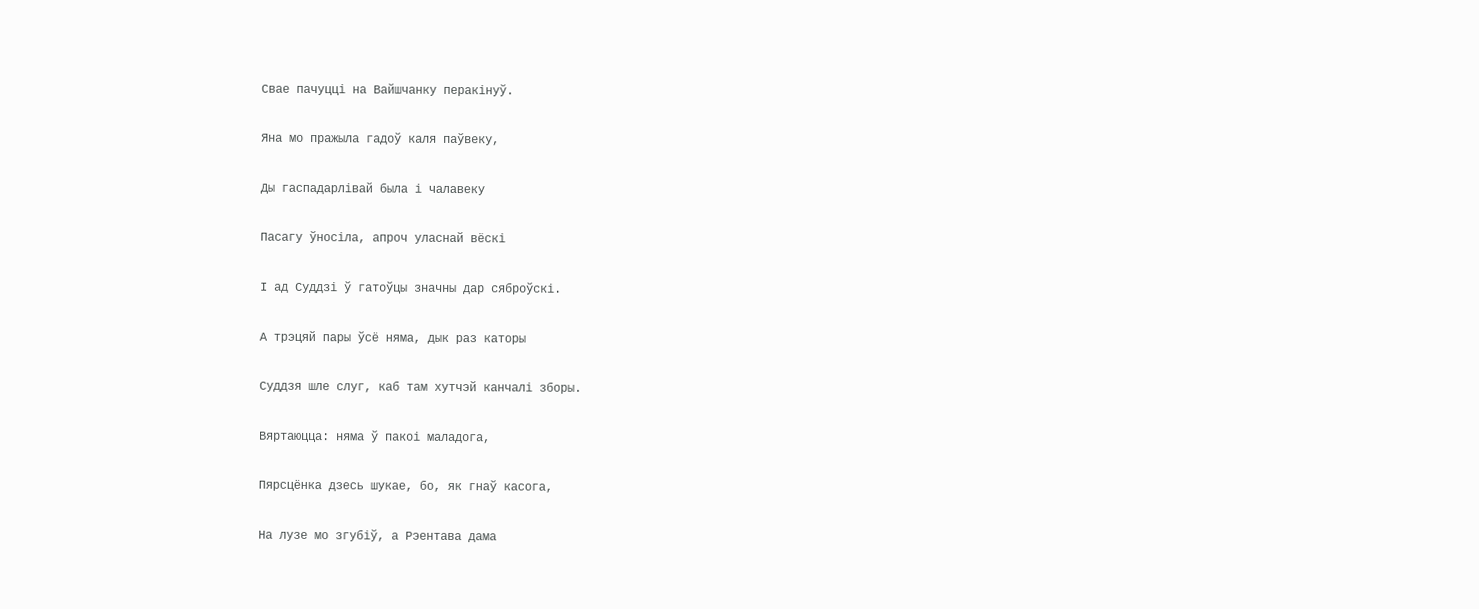Свае пачуцці на Вайшчанку перакінуў.

Яна мо пражыла гадоў каля паўвеку,

Ды гаспадарлівай была і чалавеку

Пасагу ўносіла, апроч уласнай вёскі

І ад Суддзі ў гатоўцы значны дар сяброўскі.

А трэцяй пары ўсё няма, дык раз каторы

Суддзя шле слуг, каб там хутчэй канчалі зборы.

Вяртаюцца: няма ў пакоі маладога,

Пярсцёнка дзесь шукае, бо, як гнаў касога,

На лузе мо згубіў, а Рэентава дама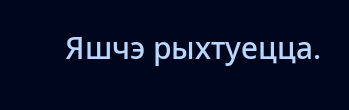Яшчэ рыхтуецца.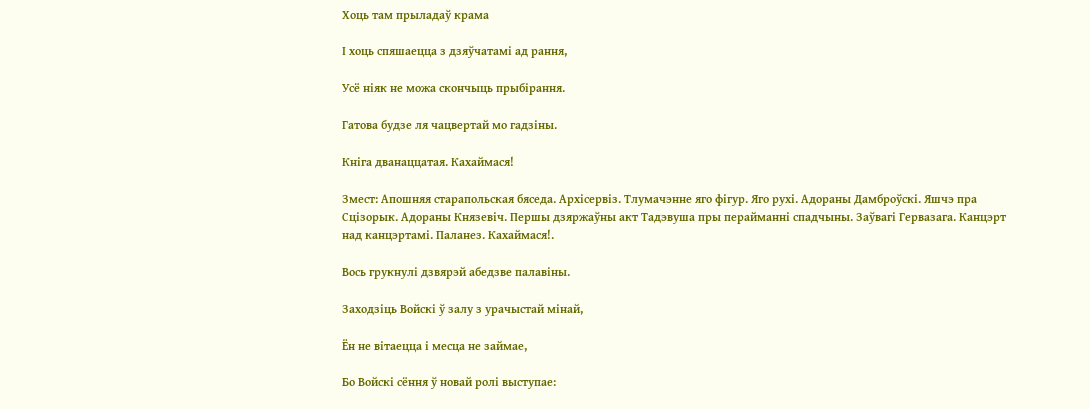Хоць там прыладаў крама

І хоць спяшаецца з дзяўчатамі ад рання,

Усё ніяк не можа скончыць прыбірання.

Гатова будзе ля чацвертай мо гадзіны.

Кніга дванаццатая. Кахаймася!

Змест: Апошняя старапольская бяседа. Архісервіз. Тлумачэнне яго фігур. Яго рухі. Адораны Дамброўскі. Яшчэ пра Сцізорык. Адораны Князевіч. Першы дзяржаўны акт Тадэвуша пры перайманні спадчыны. Заўвагі Гервазага. Канцэрт над канцэртамі. Паланез. Кахаймася!.

Вось грукнулі дзвярэй абедзве палавіны.

Заходзіць Войскі ў залу з урачыстай мінай,

Ён не вітаецца і месца не займае,

Бо Войскі сёння ў новай ролі выступае: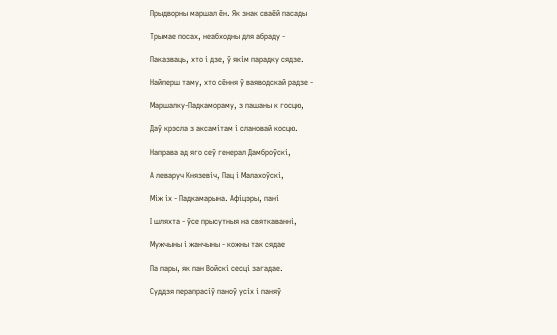Прыдворны маршал ён. Як знак сваёй пасады

Трымае посах, неабходны для абраду -

Паказваць, хто і дзе, ў якім парадку сядзе.

Найперш таму, хто сёння ў ваяводскай радзе -

Маршалку-Падкамораму, з пашаны к госцю,

Даў крэсла з аксамітам і слановай косцю.

Направа ад яго сеў генерал Дамброўскі,

А леваруч Князевіч, Пац і Малахоўскі,

Між іх - Падкамарына. Афіцэры, пані

І шляхта - ўсе прысутныя на святкаванні,

Мужчыны і жанчыны - кожны так сядае

Па пары, як пан Войскі сесці загадае.

Суддзя перапрасіў паноў усіх і паняў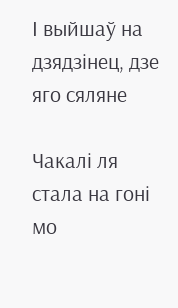І выйшаў на дзядзінец, дзе яго сяляне

Чакалі ля стала на гоні мо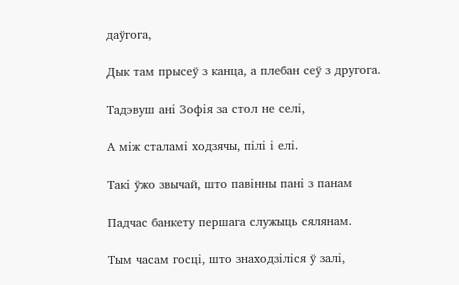даўгога,

Дык там прысеў з канца, а плебан сеў з другога.

Тадэвуш ані Зофія за стол не селі,

А між сталамі ходзячы, пілі і елі.

Такі ўжо звычай, што павінны пані з панам

Падчас банкету першага служыць сялянам.

Тым часам госці, што знаходзіліся ў залі,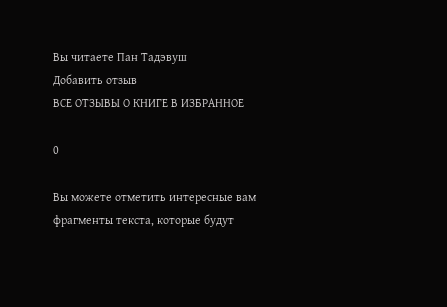Вы читаете Пан Тадэвуш
Добавить отзыв
ВСЕ ОТЗЫВЫ О КНИГЕ В ИЗБРАННОЕ

0

Вы можете отметить интересные вам фрагменты текста, которые будут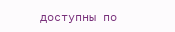доступны по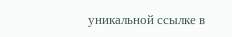уникальной ссылке в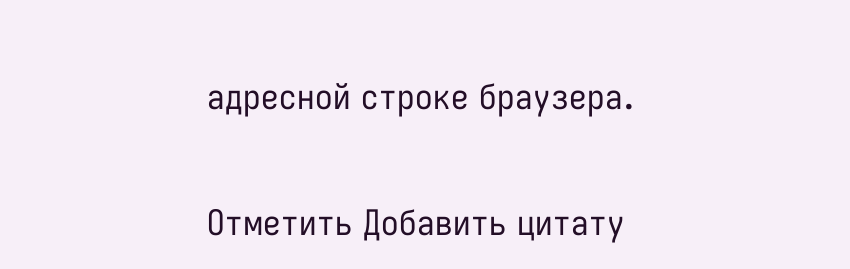адресной строке браузера.

Отметить Добавить цитату